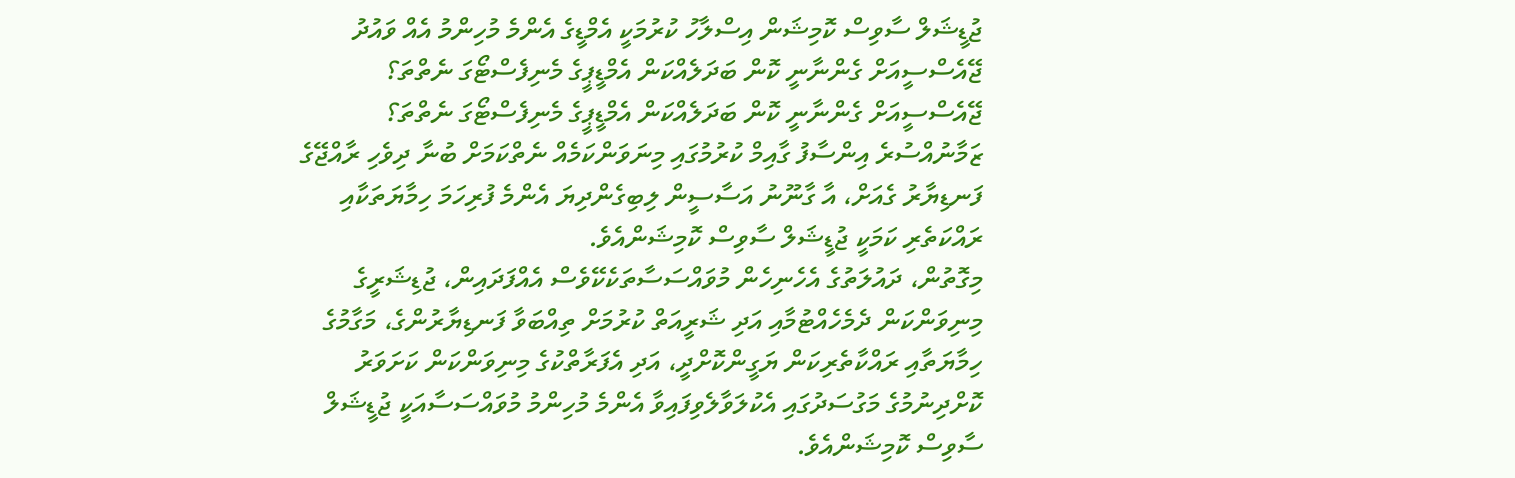ޖުޑީޝަލް ސާވިސް ކޮމިޝަން އިސްލާހު ކުރުމަކީ އެމްޑީގެ އެންމެ މުހިންމު އެއް ވައުދު
ޖޭއެސްސީއަށް ގެންނާނީ ކޮން ބަދަލެއްކަން އެމްޑީޕީގެ މެނިފެސްޓޯގަ ނެތްތަ؟
ޖޭއެސްސީއަށް ގެންނާނީ ކޮން ބަދަލެއްކަން އެމްޑީޕީގެ މެނިފެސްޓޯގަ ނެތްތަ؟
ޒަމާނުއްސުރެ އިންސާފު ގާއިމް ކުރުމުގައި މިނަވަންކަމެއް ނެތްކަމަށް ބުނާ ދިވެހި ރާއްޖޭގެ ފަނޑިޔާރު ގެއަށް، އާ ގާނޫނު އަސާސީން ލިބިގެންދިޔަ އެންމެ ފުރިހަމަ ހިމާޔަތަކާއި ރައްކަތެރި ކަމަކީ ޖުޑީޝަލް ސާވިސް ކޮމިޝަންއެވެ.
މިގޮތުން، ދައުލަތުގެ އެހެނިހެން މުވައްސަސާތަކެކޭވެސް އެއްފަދައިން، ޖުޑިޝަރީގެ މިނިވަންކަން ދެމެހެއްޓުމާއި އަދި ޝަރީއަތް ކުރުމަށް ތިއްބަވާ ފަނޑިޔާރުންގެ، މަގާމުގެ ހިމާޔަތާއި ރައްކާތެރިކަން ޔަގީންކޮށްދީ، އަދި އެފަރާތްކުގެ މިނިވަންކަން ކަށަވަރު ކޮށްދިނުމުގެ މަގުސަދުގައި އެކުލަވާލެވިފައިވާ އެންމެ މުހިންމު މުވައްސަސާއަކީ ޖުޑީޝަލް ސާވިސް ކޮމިޝަންއެވެ.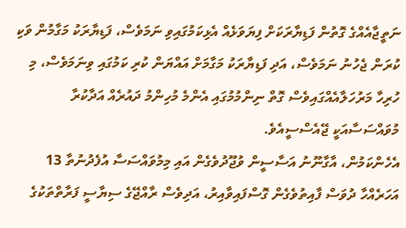ނަތީޖާއެއްގެ ގޮތުން ފަޑިޔާރަކަށް ފިޔަވަޅެއް އެޅިކަމުގައިވި ނަމަވެސް، ފަޑިޔާރަކު މަގާމުން ވަކި ކުރަން ޖެހުނު ނަމަވެސް، އަދި ފަޑިޔާރަކު މަގާމަށް އައްޔަން ކުރި ކަމުގައި ވިނަމަވެސް، މި ހުރިހާ މަރުހަލާއެއްގައިވެސް ގޮތް ނިންމުމުގައި އެންމެ މުހިންމު ދައުރެއް އަދާކުރާ މުވައްސަސާއަކީ ޖޭއެސްސީއެވެ.
އެހެންކަމުން، އާގާނޫނު އަސާސީން ވުޖޫދުވެގެން އައި މިމުވައްސަސާ އުފެދުނުތާ 13 އަހަރެއްހާ ދުވަސް ފާއިތުވެގެން ގޮސްފައިވާއިރު، އަދިވެސް ރާއްޖޭގެ ސިޔާސީ ފަރާތްތަކުގެ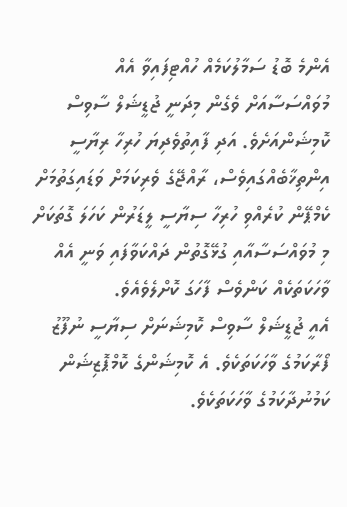އެންމެ ބޮޑު ސަމާލުކަމެއް ހުއްޓިފައިވާ އެއް މުވައްސަސާއަށް ވެގެން މިދަނީ ޖުޑީޝަލް ސާވިސް ކޮމިޝަންއަށެވެ. އަދި ފާއިތުވެދިޔަ ހުރިހާ ރިޔާސީ އިންތިޚާބެއްގައިވެސް، ރާއްޖޭގެ ވެރިކަމަށް ވަޑައިގަތުމަށް ކެމްޕޭން ކުރެއްވި ހުރިހާ ސިޔާސީ ލީޑަރުން ކަހަލަ ގޮތަކަށް މި މުވައްސަސާއާއި ގުޅޭގޮތުން ދައްކަވާފައި ވަނީ އެއް ވާހަކަތަކެއް ކަންވެސް ފާހަގަ ކޮށްލެވެއެވެ.
އެއީ ޖުޑީޝަލް ސާވިސް ކޮމިޝަނަށް ސިޔާސީ ނުފޫޒު ފޯރާކަމުގެ ވާހަކަތަކެވެ. އެ ކޮމިޝަންގެ ކޮމްޕޮޒިޝަން ކަމުނުދާކަމުގެ ވާހަކަތަކެވެ.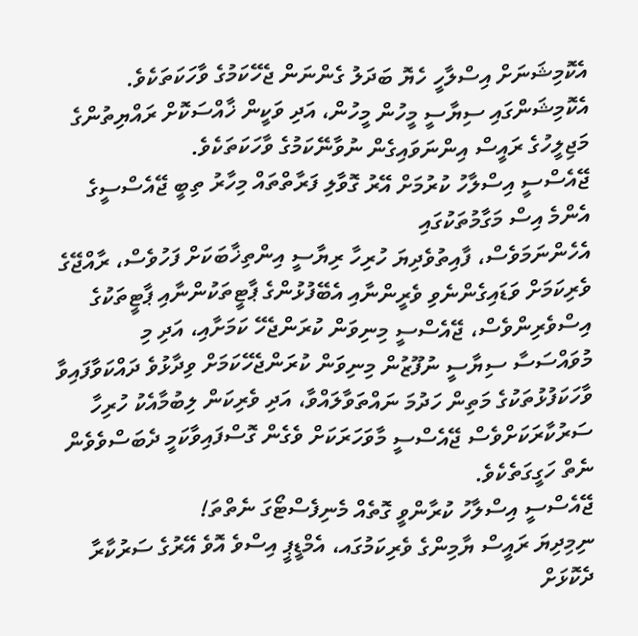އެކޮމިޝަނަށް އިސްލާހީ ހެޔޮ ބަދަލު ގެންނަން ޖެހޭކަމުގެ ވާހަކަތަކެވެ. އެކޮމިޝަންގައި ސިޔާސީ މީހުން މީހުން، އަދި ވަކީން ޚާއްސަކޮށް ރައްޔިތުންގެ މަޖިލީހުގެ ރައީސް އިންނަވައިގެން ނުވާނޭކަމުގެ ވާހަކަތަކެވެ.
ޖޭއެސްސީ އިސްލާހު ކުރުމަށް އޭރު ގޮވާލި ފަރާތްތައް މިހާރު ތިބީ ޖޭއެސްސީގެ އެންމެ އިސް މަގާމުތަކުގައި
އެހެންނަމަވެސް، ފާއިތުވެދިޔަ ހުރިހާ ރިޔާސީ އިންތިޚާބަކަށް ފަހުވެސް، ރާއްޖޭގެ ވެރިކަމަށް ވަޑައިގެންނެވި ވެރީންނާއި އެބޭފުޅުންގެ ޕާޓީތަކުންނާއި ޕާޓީތަކުގެ އިސްވެރިންވެސް، ޖޭއެސްސީ މިނިވަން ކުރަންޖެހޭ ކަމަށާއި، އަދި މި މުވައްސަސާ ސިޔާސީ ނުފޫޒުން މިނިވަން ކުރަންޖެހޭކަމަށް ވިދާޅުވެ ދައްކަވާފައިވާ ވާހަކަފުޅުތަކުގެ މަތިން ހަދުމަ ނައްތަވާލައްވާ، އަދި ވެރިކަން ލިބުމާއެކު ހުރިހާ ސަރުކާރަކަށްވެސް ޖޭއެސްސީ މާވަހަރަކަށް ވެގެން ގޮސްފައިވާކަމީ ދެބަސްވެވެން ނެތް ހަގީގަތެކެވެ.
ޖޭއެސްސީ އިސްލާހު ކުރާންވީ ގޮތެއް މެނިފެސްޓޯގަ ނެތްތަ!
ނިމިދިޔަ ރައީސް ޔާމިންގެ ވެރިކަމުގައ، އެމްޑީޕީ އިސްވެ އޮވެ އޭރުގެ ސަރުކާރާ ދެކޮޅަށް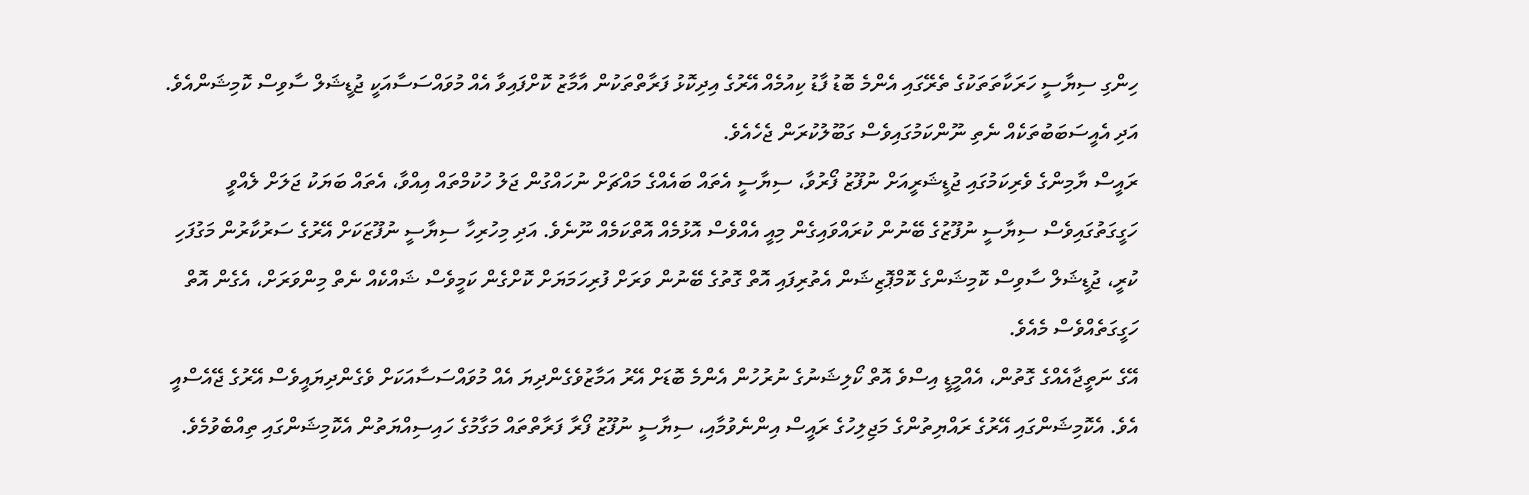ހިންގި ސިޔާސީ ހަރަކާތަތަކުގެ ތެރޭގައި އެންމެ ބޮޑު ފާޑު ކިއުމެއް އޭރުގެ އިދިކޮޅު ފަރާތްތަކުން އާމާޒު ކޮށްފައިވާ އެއް މުވައްސަސާއަކީ ޖުޑީޝަލް ސާވިސް ކޮމިޝަންއެވެ. އަދި އެއީސަބަބުތަކެއް ނެތި ނޫންކަމުގައިވެސް ގަބޫލުކުރަން ޖެހެއެވެ.
ރައީސް ޔާމިންގެ ވެރިކަމުގައި ޖުޑީޝަރީއަށް ނުފޫޒު ފޯރުވާ، ސިޔާސީ އެތައް ބައެއްގެ މައްޗަށް ނުހައްގުން ޖަލު ހުކުމްތައް އިއްވާ، އެތައް ބަޔަކު ޖަލަށް ލެއްވީ ހަގީގަތުގައިވެސް ސިޔާސީ ނުފޫޒުގެ ބޭނުން ކުރައްވައިގެން މިއީ އެއްވެސް އޮޅުމެއް އޮތްކަމެއް ނޫނެވެ. އަދި މިހުރިހާ ސިޔާސީ ނުފޫޒަކަށް އޭރުގެ ސަރުކާރުން މަގުފަހި ކުރީ، ޖުޑީޝަލް ސާވިސް ކޮމިޝަންގެ ކޮމްޕޮޒިޝަން އެތުރިފައި އޮތް ގޮތުގެ ބޭނުން ވަރަށް ފުރިހަމަޔަށް ކޮށްގެން ކަމީވެސް ޝައްކެއް ނެތް މިންވަރަށް، އެގެން އޮތް ހަގީގަތެއްވެސް މެއެވެ.
އޭގެ ނަތީޖާއެއްގެ ގޮތުން، އެއްމީޑީ އިސްވެ އޮތް ކޯލިޝަނުގެ ނުރުހުން އެންމެ ބޮޑަށް އޭރު އަމާޒުވެގެންދިޔަ އެއް މުވައްސަސާއަކަށް ވެގެންދިޔައީވެސް އޭރުގެ ޖޭއެސްއީ އެވެ. އެކޮމިޝަންގައި އޭރުގެ ރައްޔިތުންގެ މަޖިލިހުގެ ރައީސް އިންނެވުމާއި، ސިޔާސީ ނުފޫޒު ފޯރާ ފަރާތްތައް މަގާމުގެ ހައިސިއްޔަތުން އެކޮމިޝަންގައި ތިއްބެވުމެވެ.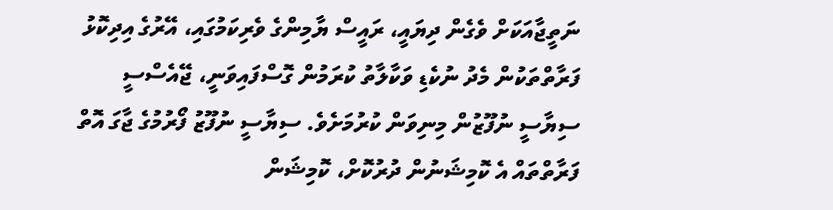ނަތީޖާއަކަށް ވެގެން ދިޔައީ، ރައީސް ޔާމިންގެ ވެރިކަމުގައި، އޭރުގެ އިދިކޮޅު ފަރާތްތަކުން މެދު ނުކެޑި ވަކާލާތު ކުރަމުން ގޮސްފައިވަނީ، ޖޭއެސްސީ ސިޔާސީ ނުފޫޒުން މިނިވަން ކުރުމަށެވެ. ސިޔާސީ ނުފޫޒު ފޯރުމުގެ ޖާގަ އޮތް ފަރާތްތައް އެ ކޮމިޝަނުން ދުރުކޮށް، ކޮމިޝަން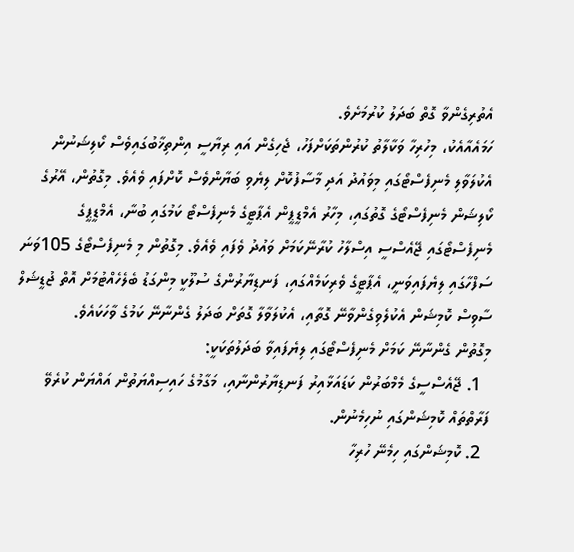އެތުރިގެންވާ ގޮތް ބަދަލު ކުރުމަށެވެ.
ހަމައެއާއެކު، މިހުރިހާ ވަކާލާތު ކުރުންތަކަށްފަހު، ޖެހިގެން އައި ރިޔާސީ އިންތިޚާބުގައިވެސް ކޯލިޝަނުން އެކުލަވާލި މެނިފެސްޓޯގައި މިވައުދު އަދި މާސާފުކޮށް ލިޔެވި ބަޔާންވެސް ކޮށްފައި ވެއެވެ. މިގޮތުން، އޭރުގެ ކޯލިޝަން މެނިފެސްޓޯގެ ގޮތުގައި، މިހާރު އެމްޑީޕީން އެޕާޓީގެ މެނިފެސްޓޯ ކަމުގައި ބުނާ، އެމްޑީޕީގެ މެނިފެސްޓޯގައި ޖޭއެސްސީ އިސްލާހު ކުރާނޭކަމަށް ވައުދު ވެފައި ވެއެވެ. މިގޮތުން މި މެނިފެސްޓޯގެ 105ވަނަ ސަފްހާގައި ލިޔެފައިވަނީ، އެޕާޓީގެ ވެރިކަމެއްގައި، ފަނޑިޔާރުންގެ ސުލޫކީ މިންގަޑު ބެލެހެއްޓުމަށް އޮތް ޖުޑީޝަލް ސާވިސް ކޮމިޝަން އެކުލެވިގެންވާނޭ ގޮތާއި، އެކުލަވާލާ ގޮތަށް ބަދަލު ގެންނާނޭ ކަމުގެ ވާހަކައެވެ.
މިގޮތުން ގެންނާނޭ ކަމަށް މެނިފެސްޓޯގައި ލިޔެފައިވާ ބަދަލުތަކަކީ:
  1. ޖޭއެސްސީގެ މެމްބަރުން ކަޑައަޅާއިރު ފަނޑިޔާރުންނާއި، މަގާމުގެ ހައިސިއްޔަތުން އައްޔަން ކުރެވޭ ފަރާތްތައް ކޮމިޝަންގައި ނުހިމެނުން.
  2. ކޮމިޝަންގައި ހިމެނޭ ހުރިހާ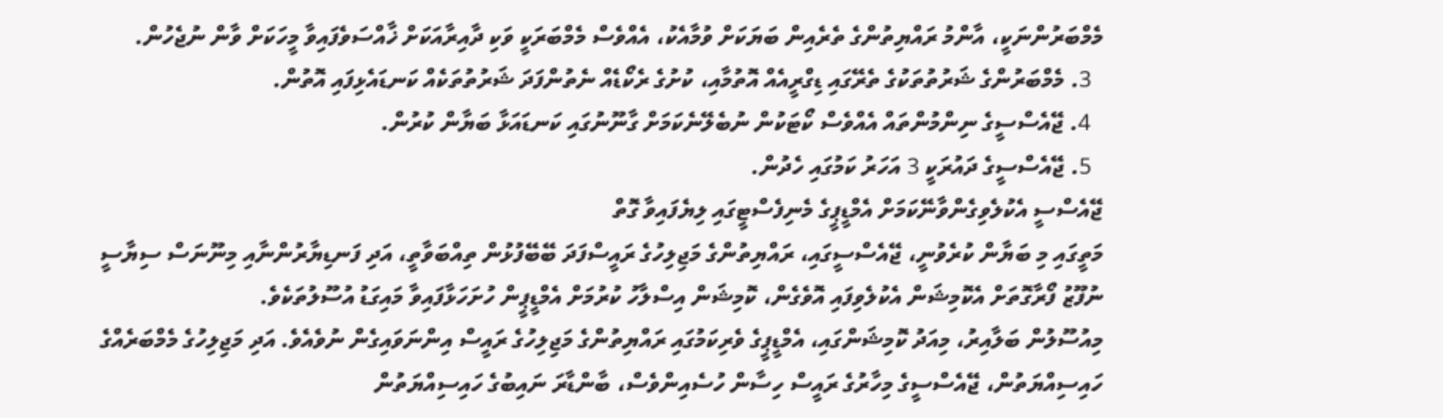މެމްބަރުންނަކީ، އާންމު ރައްޔިތުންގެ ތެރެއިން ބަޔަކަށް ވުމާއެކު، އެއްވެސް މެމްބަރަކީ ވަކި ދާއިރާއަކަށް ޚާއްސަވެފައިވާ މީހަކަށް ވާން ނުޖެހުން.
  3. މެމްބަރުންގެ ޝަރުތުތަކުގެ ތެރޭގައި ޑިގްރީއެއް އޮތުމާއި، ކުށުގެ ރެކޯޑެއް ނެތުންފަދަ ޝަރުތުތަކެއް ކަނޑައެޅިފައި އޮތުން.
  4. ޖޭއެސްސީގެ ނިންމުންތައް އެއްވެސް ކޯޓަކުން ނުބެލޭނެކަމަށް ގާނޫނުގައި ކަނޑައަޅާ ބަޔާން ކުރުން.
  5. ޖޭއެސްސީގެ ދައުރަކީ 3 އަހަރު ކަމުގައި ހެދުން.
ޖޭއެސްސީ އެކުލެވިގެންވާނޭކަމަށް އެމްޑީޕީގެ މެނިފެސްޓީގައި ލިޔެފައިވާ ގޮތް
މަތީގައި މި ބަޔާން ކުރެވުނީ، ޖޭއެސްސީގައި، ރައްޔިތުންގެ މަޖިލިހުގެ ރައީސްފަދަ ބޭބޭފުޅުން ތިއްބަވާތީ، އަދި ފަނޑިޔާރުންނާއި މިނޫނަސް ސިޔާސީ ނުފޫޒު ފޯރާގޮތަށް އެކޮމިޝަން އެކުލެވިފައި އޮވެގެން، ކޮމިޝަން އިސްލާހު ކުރުމަށް އެމްޑީޕީން ހުށަހަޅާފައިވާ މައިގަޑު އުސޫލުތަކެވެ.
މިއުސޫލުން ބަލާއިރު، މިއަދު ކޮމިޝަންގައި، އެމްޑީޕީގެ ވެރިކަމުގައި ރައްޔިތުންގެ މަޖިލިހުގެ ރައީސް އިންނަވައިގެން ނުވެއެވެ. އަދި މަޖިލިހުގެ މެމްބަރެއްގެ ހައިސިއްޔަތުން، ޖޭއެސްސީގެ މިހާރުގެ ރައީސް ހިސާން ހުސެއިންވެސް، ބާންޑާރަ ނައިބުގެ ހައިސިއްޔަތުން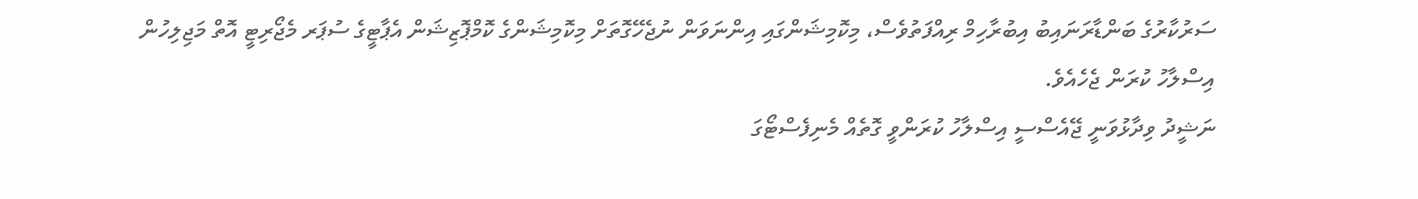ސަރުކާރުގެ ބަންޑާރަނައިބު އިބުރާހިމް ރިއްފަތުވެސް، މިކޮމިޝަންގައި އިންނަވަން ނުޖެހޭގޮތަށް މިކޮމިޝަންގެ ކޮމްޕޮޒިޝަން އެޕާޓީގެ ސުޕަރ މެޖޯރިޓީ އޮތް މަޖިލިހުން އިސްލާހު ކުރަން ޖެހެއެވެ.
ނަޝީދު ވިދާޅުވަނީ ޖޭއެސްސީ އިސްލާހު ކުރަންވީ ގޮތެއް މެނިފެސްޓޯގަ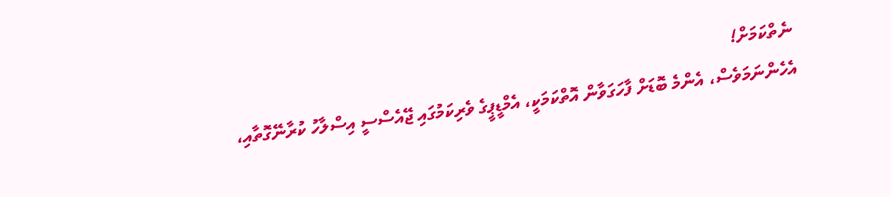ނެތްކަމަށް!
އެހެންނަމަވެސް، އެންމެ ބޮޑަށް ފާހަގަވާން އޮތްކަމަކީ، އެމްޑީޕީގެ ވެރިކަމުގައި ޖޭއެސްސީ އިސްލާހު ކުރާނޭގޮތާއި،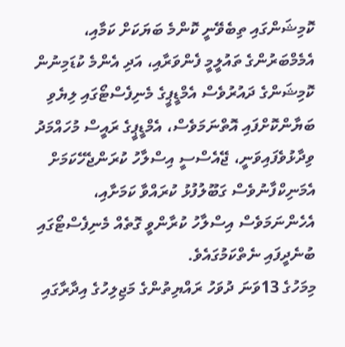ކޮމިޝަންގައި ތިބެވޭނީ ކޮންމެ ބަޔަކަށް ކަމާއި، އެމެމްބަރުންގެ ތައުލީމީ ފެންވަރާއި، އަދި އެންމެ ކުޑަމިނުން ކޮމިޝަންގެ ދައުރުވެސް އެމްޑީޕީގެ މެނިފެސްޓޯގައި ލިޔެވި ބަޔާންކޮށްފައި އޮތްނަމަވެސް، އެމްޑީޕީގެ ރައީސް މުހައްމަދު ވިދާޅުވެފައިވަނީ، ޖޭއެސްސީ އިސްލާހު ކުރަންޖެހޭކަމަށް އެމަނިކްފާނުވެސް ގަބޫލުފުޅު ކުރައްވާ ކަމަށާއި، އެހެންނަމަވެސް އިސްލާހު ކުރާންވީ ގޮތެއް މެނިފެސްޓޯގައި ބުނެދީފައި ނެތްކަމުގައެވެ.
މިމަހުގެ 13ވަނަ ދުވަހު ރައްޔިތުންގެ މަޖިލިހުގެ އިދާރާގައި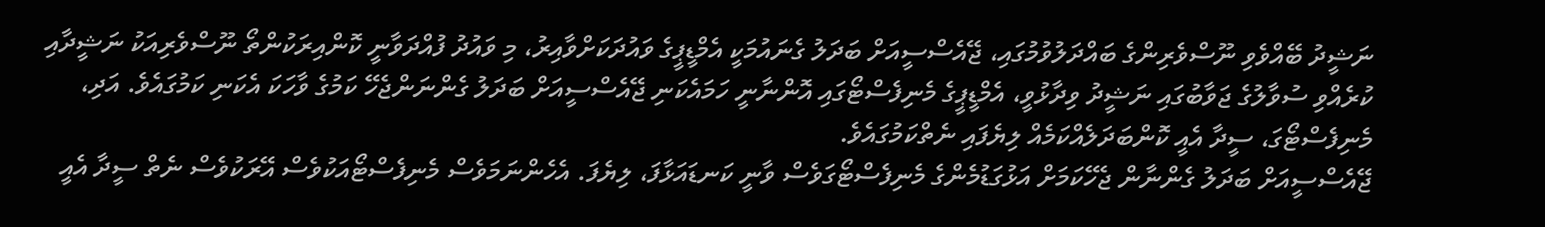ނަޝީދު ބޭއްވެވި ނޫސްވެރިންގެ ބައްދަލުވުމުގައި، ޖޭއެސްސީއަށް ބަދަލު ގެނައުމަކީ އެމްޑީޕީގެ ވައުދަކަށްވާއިރު، މި ވައުދު ފުއްދަވާނީ ކޮންއިރަކުންތޯ ނޫސްވެރިއަކު ނަޝީދާއި ކުރެއްވި ސުވާލުގެ ޖަވާބުގައި ނަޝީދު ވިދާޅުވީ، އެމްޑީޕީގެ މެނިފެސްޓޯގައި އޮންނާނީ ހަމައެކަނި ޖޭއެސްސީއަށް ބަދަލު ގެންނަންޖެހޭ ކަމުގެ ވާހަކަ އެކަނި ކަމުގައެވެ. އަދި، މެނިފެސްޓޯގަ، ސީދާ އެއީ ކޮންބަދަލެއްކަމެއް ލިޔެފައި ނެތްކަމުގައެވެ.
ޖޭއެސްސީއަށް ބަދަލު ގެންނާން ޖެހޭކަމަށް އަޅުގަޑުމެންގެ މެނިފެސްޓޯގަވެސް ވާނީ ކަނޑައަޅާފަ، ލިޔެފަ. އެހެންނަމަވެސް މެނިފެސްޓޯއަކުވެސް އޭރަކުވެސް ނެތް ސީދާ އެއީ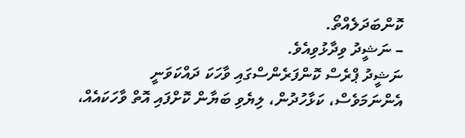ކޮންބަދަލެއްތޯ.
– ނަޝީދު ވިދާޅުވިއެވެ.
ނަޝީދު ޕްރެސް ކޮންފަރެންސްގައި ވާހަކަ ދައްކަވަނީ
އެންނަމަވެސް، ކަޅާހުދުން، ލިޔެވި ބަޔާން ކޮށްފައި އޮތް ވާހަކައެއް،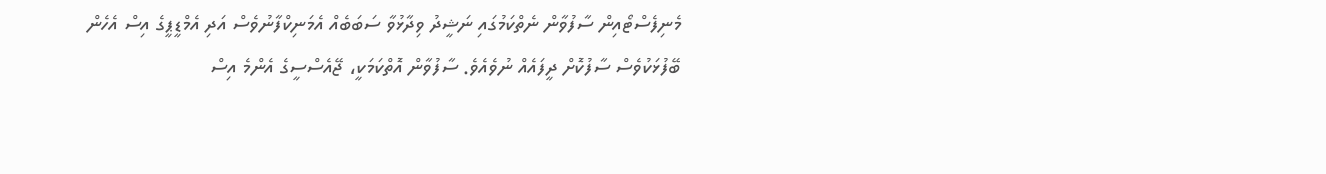މެނިފެސްޓޯއިން ސާފުވާން ނެތްކަމުގައި ނަޝީދު ވިދާޅުވާ ސަބަބެއް އެމަނިކްފާނުވެސް އަދި އެމްޑީޕީގެ އިސް އެހެން ބޭފުޅަކުވެސް ސާފުކޮށް ދީފައެއް ނުވެއެވެ. ސާފުވާން އޮތްކަމަކީ، ޖޭއެސްސީގެ އެންމެ އިސް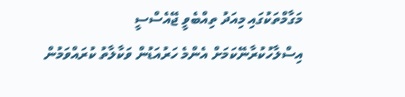މަގާމްތަކުގައި މިއަދު ތިއްބެވީ ޖޭއެސްސީ އިސްލާހުކުރާނޭކަމަށް އެންމެ ހަރުއަޑުން ވަކާލާތު ކުރައްވަމުން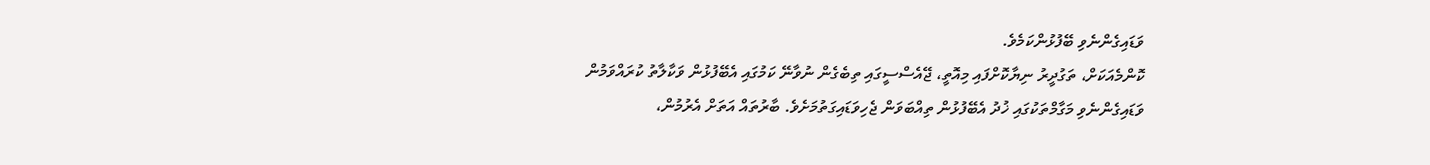ވަޑައިގެންނެވި ބޭފުޅުންކަމެވެ.
ކޮންމެއަކަށް، ތަގުދީރު ނިޔާކޮށްފައި މިއޮތީ، ޖޭއެސްސީގައި ތިބެގެން ނުވާނޭ ކަމުގައި އެބޭފުޅުން ވަކާލާތު ކުރައްވަމުން ވަޑައިގެންނެވި މަގާމްތަކުގައި ޚުދު އެބޭފުޅުން ތިއްބަވަން ޖެހިވަޑައިގަތުމަށެވެ. ބާރުތައް އަތަށް އެރުމުން،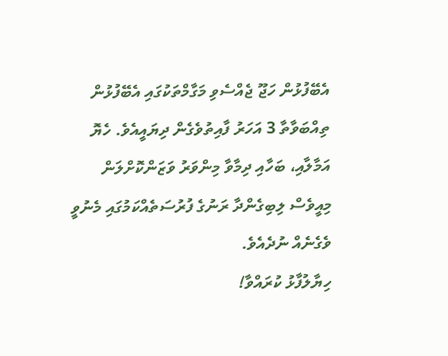އެބޭފުޅުން ހަޖޫ ޖެއްސެވި މަގާމްތަކުގައި އެބޭފުޅުން ތިއްބަވާތާ 3 އަހަރު ފާއިތުވެގެން ދިޔައީއެވެ. ހެޔޮ އަމާލާއި، ބަހާއި ދިމާވާ މިންވަރު ވަޒަންކޮށްލަން މިއީވެސް ލިބިގެންދާ ރަނުގެ ފުރުސަތެއްކަމުގައި މެނުވީ ވެގެނެއް ނުދެއެވެ.
ހިޔާލުފާޅު ކުރައްވާ!